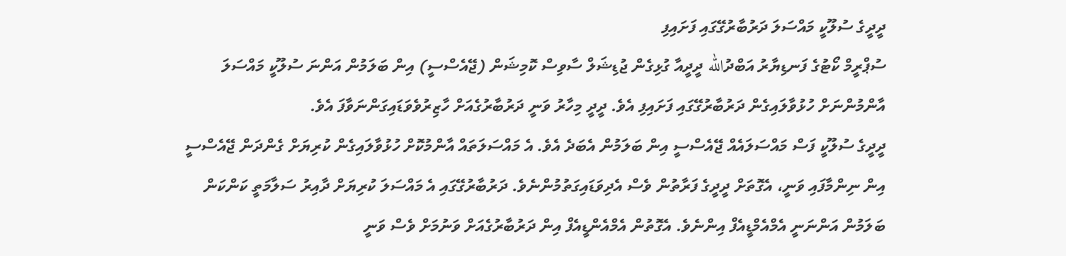ދީދީގެ ސުލޫކީ މައްސަލަ ދަރުބާރުގޭގައި ފަށައިފި
ސުޕްރީމް ކޯޓުގެ ފަނޑިޔާރު އަބްދުالله ދީދީއާ ގުޅިގެން ޖުޑިޝަލް ސާވިސް ކޮމިޝަން (ޖޭއެސްސީ) އިން ބަލަމުން އަންނަ ސުލޫކީ މައްސަލަ އާންމުންނަށް ހުޅުވާލައިގެން ދަރުބާރުގޭގައި ފަށައިފި އެވެ. ދީދީ މިހާރު ވަނީ ދަރުބާރުގެއަށް ހާޒިރުވެވަޑައިގަންނަވާފަ އެވެ.
ދީދީގެ ސުލޫކީ ފަސް މައްސަލައެއް ޖޭއެސްސީ އިން ބަލަމުން އެބަދެ އެވެ. އެ މައްސަލަތައް އާންމުކޮށް ހުޅުވާލައިގެން ކުރިޔަށް ގެންދަން ޖޭއެސްސީ އިން ނިންމާފައި ވަނީ، އެގޮތަށް ދީދީގެ ފަރާތުން ވެސް އެދިވަޑައިގަތުމުންނެވެ. ދަރުބާރުގޭގައި އެ މައްސަލަ ކުރިޔަށް ދާއިރު ސަލާމަތީ ކަންކަން ބަލަމުން އަންނަނީ އެމްއެމްޑީއެފް އިންނެވެ. އެގޮތުން އެމްއެންޑީއެފް އިން ދަރުބާރުގެއަށް ވަނުމަށް ވެސް ވަނީ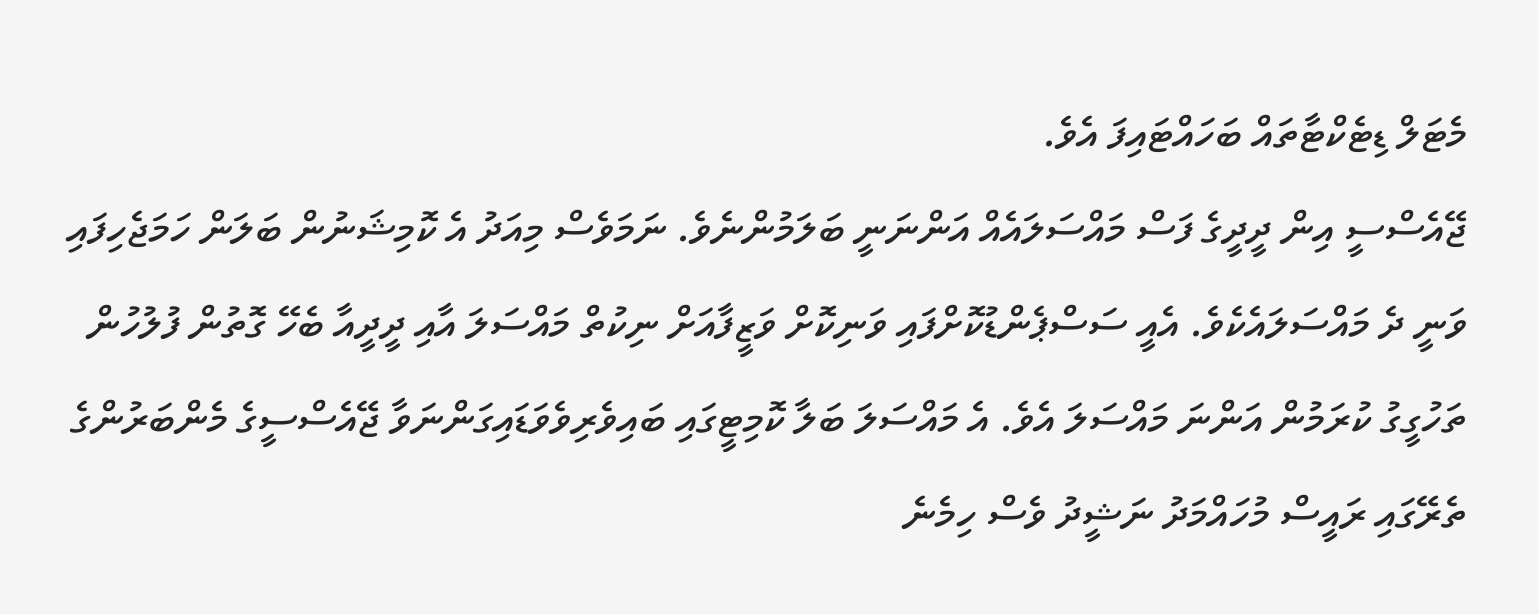މެޓަލް ޑިޓެކްޓާތައް ބަހައްޓައިފަ އެވެ.
ޖޭއެސްސީ އިން ދީދީގެ ފަސް މައްސަލައެއް އަންނަނީ ބަލަމުންނެވެ. ނަމަވެސް މިއަދު އެ ކޮމިޝަނުން ބަލަން ހަމަޖެހިފައި ވަނީ ދެ މައްސަލައެކެވެ. އެއީ ސަސްޕެންޑުކޮށްފައި ވަނިކޮށް ވަޒީފާއަށް ނިކުތް މައްސަލަ އާއި ދީދީއާ ބެހޭ ގޮތުން ފުލުހުން ތަހުގީގު ކުރަމުން އަންނަ މައްސަލަ އެވެ. އެ މައްސަލަ ބަލާ ކޮމިޓީގައި ބައިވެރިވެވަޑައިގަންނަވާ ޖޭއެސްސީގެ މެންބަރުންގެ ތެރޭގައި ރައީސް މުހައްމަދު ނަޝީދު ވެސް ހިމެނެ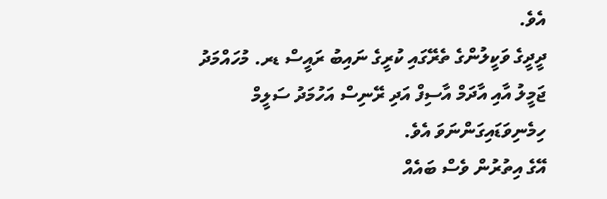އެވެ.
ދީދީގެ ވަކީލުންގެ ތެރޭގައި ކުރީގެ ނައިބު ރައީސް ޑރ. މުހައްމަދު ޖަމީލު އާއި އާދަމް އާސިފް އަދި ރޭނިސް އަހުމަދު ސަލީމް ހިމެނިވަޑައިގަންނަވަ އެވެ.
އޭގެ އިތުރުން ވެސް ބައެއް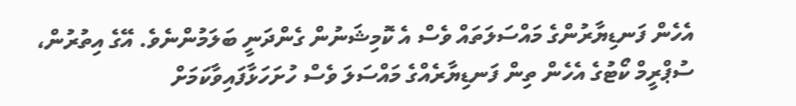އެހެން ފަނޑިޔާރުންގެ މައްސަލަތައް ވެސް އެ ކޮމިޝަނުން ގެންދަނީ ބަލަމުންނެވެ. އޭގެ އިތުރުން، ސުޕްރީމް ކޯޓުގެ އެހެން ތިން ފަނޑިޔާރެއްގެ މައްސަލަ ވެސް ހުށަހަޅާފައިވާކަމަށް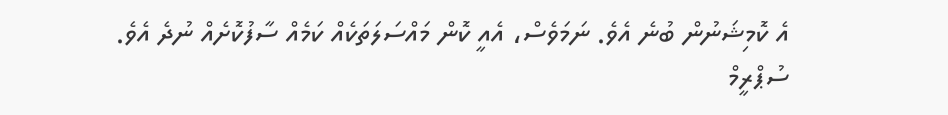އެ ކޮމިޝަނުން ބުނެ އެވެ. ނަމަވެސް، އެއީ ކޮން މައްސަލަތަކެއް ކަމެއް ސާފުކޮށެއް ނުދެ އެވެ.
ސުޕްރީމް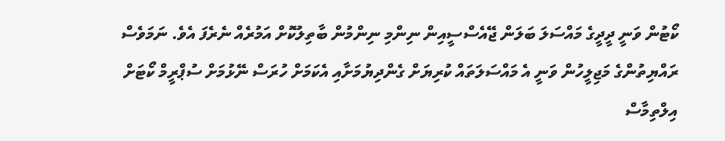ކޯޓުން ވަނީ ދީދީގެ މައްސަލަ ބަލަން ޖޭއެސްސީއިން ނިންމި ނިންމުން ބާތިލުކޮށް އަމުރެއް ނެރެފަ އެވެ. ނަމަވެސް ރައްޔިތުންގެ މަޖިލީހުން ވަނީ އެ މައްސަލަތައް ކުރިޔަށް ގެންދިޔުމަށާއި އެކަމަށް ހުރަސް ނޭޅުމަށް ސުޕްރީމް ކޯޓަށް އިލްތިމާސް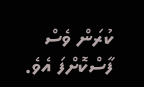ކުރަން ވެސް ފާސްކޮށްފަ އެވެ.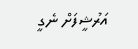އަރުޝީފަށް ނެގީ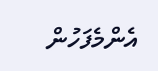އެންމެފަހުން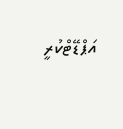އަޕްޑޭޓްކުރީ